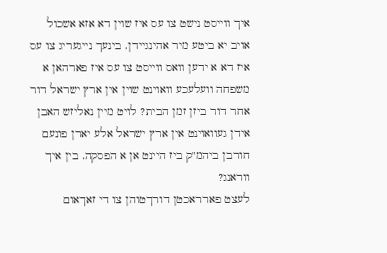איך ווייסט נישט צו עס איז שוין דא אזא אשכול אויב יא ביטע מיר אהינגיידן. בינעך נייגעריג צו עס איז דא א ידען וואס ווייסט צו עס איז פארהאן א משפחה וועלעכע וואוינט שוין אין ארץ ישראל דור אחר דור ביזן זמן הבית? לויט מיין נאליזש האבן אידן געוואוינט אין ארץ ישראל אלע יארן פונעם חורבן ביהמ"ק ביז היינט אן א הפסקה. בין איך ווראנג?
לעצט פארראכטן דורךטוהן צו די זאךאום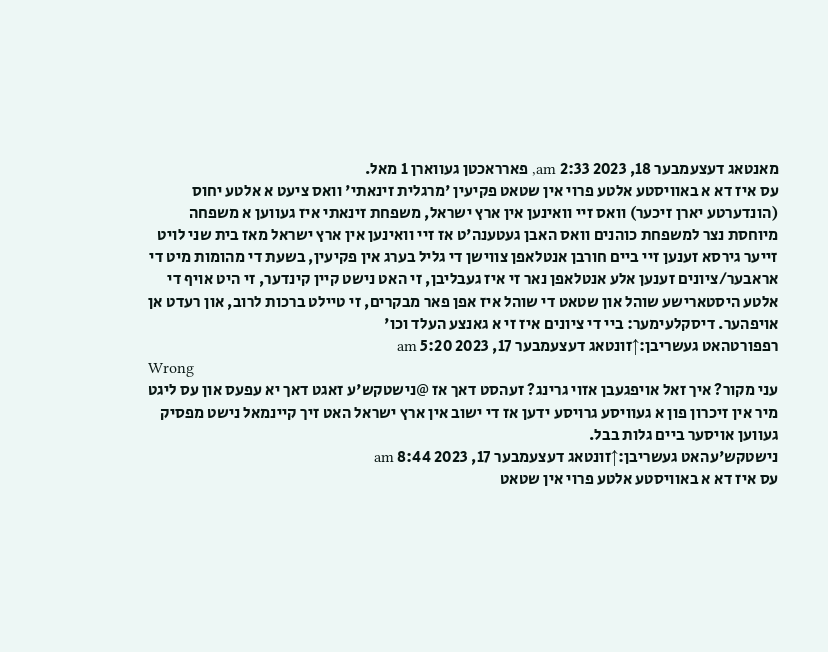מאנטאג דעצעמבער 18, 2023 2:33 am, פארראכטן געווארן 1 מאל.
עס איז דא א באוויסטע אלטע פרוי אין שטאט פקיעין 'מרגלית זינאתי' וואס ציעט א אלטע יחוס (הונדערטע יארן זיכער) וואס זיי וואינען אין ארץ ישראל, משפחת זינאתי איז געווען א משפחה מיוחסת נצר למשפחת כוהנים וואס האבן געטענה'ט אז זיי וואינען אין ארץ ישראל מאז בית שני לויט זייער גירסא זענען זיי ביים חורבן אנטלאפן צווישן די גליל בערג אין פקיעין, בשעת די מהומות מיט די אראבער/ציונים זענען אלע אנטלאפן נאר זי איז געבליבן, זי האט נישט קיין קינדער, זי היט אויף די אלטע היסטארישע שוהל און שטאט די שוהל איז אפן פאר מבקרים, זי טיילט ברכות לרוב, און רעדט אן אויפהער. דיסקלעימער: ביי די ציונים איז זי א גאנצע העלד וכו'
רפפורטהאט געשריבן:↑זונטאג דעצעמבער 17, 2023 5:20 am
Wrong
עני מקור? איך זאל אויפגעבן אזוי גרינג? זעהסט דאך אז @נישטקש'ע זאגט דאך יא עפעס און עס ליגט מיר אין זיכרון פון א געוויסע גרויסע ידען אז די ישוב אין ארץ ישראל האט זיך קיינמאל נישט מפסיק געווען אויסער ביים גלות בבל.
נישטקש'עהאט געשריבן:↑זונטאג דעצעמבער 17, 2023 8:44 am
עס איז דא א באוויסטע אלטע פרוי אין שטאט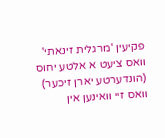פקיעין 'מרגלית זינאתי' וואס ציעט א אלטע יחוס (הונדערטע יארן זיכער) וואס זיי וואינען אין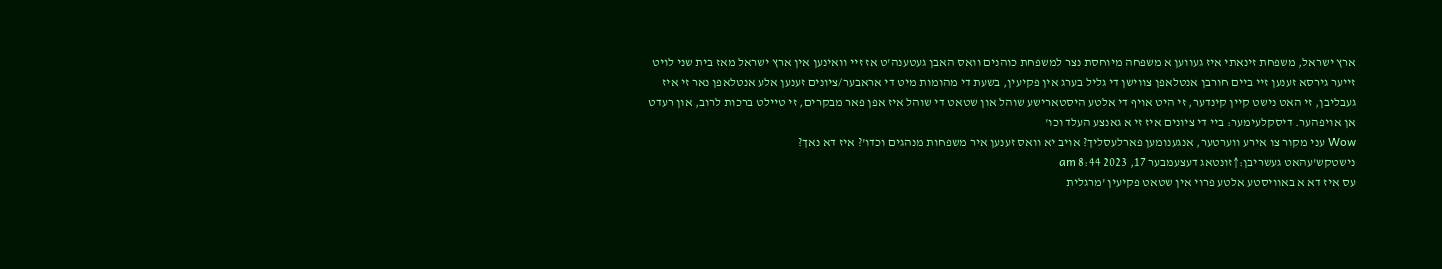ארץ ישראל, משפחת זינאתי איז געווען א משפחה מיוחסת נצר למשפחת כוהנים וואס האבן געטענה'ט אז זיי וואינען אין ארץ ישראל מאז בית שני לויט זייער גירסא זענען זיי ביים חורבן אנטלאפן צווישן די גליל בערג אין פקיעין, בשעת די מהומות מיט די אראבער/ציונים זענען אלע אנטלאפן נאר זי איז געבליבן, זי האט נישט קיין קינדער, זי היט אויף די אלטע היסטארישע שוהל און שטאט די שוהל איז אפן פאר מבקרים, זי טיילט ברכות לרוב, און רעדט אן אויפהער. דיסקלעימער: ביי די ציונים איז זי א גאנצע העלד וכו'
Wow עני מקור צו אירע ווערטער, אנגענומען פארלעסליך? אויב יא וואס זענען איר משפחות מנהגים וכדו'? איז דא נאך?
נישטקש'עהאט געשריבן:↑זונטאג דעצעמבער 17, 2023 8:44 am
עס איז דא א באוויסטע אלטע פרוי אין שטאט פקיעין 'מרגלית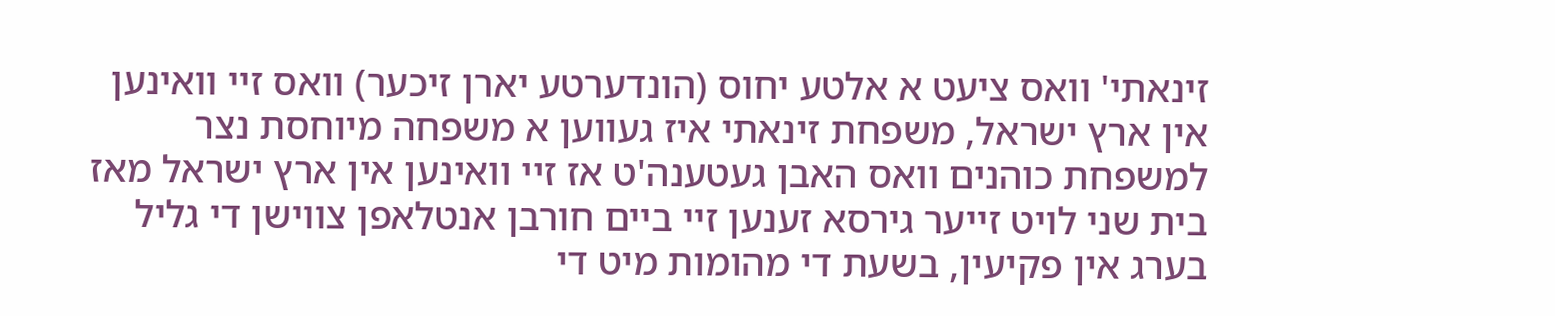זינאתי' וואס ציעט א אלטע יחוס (הונדערטע יארן זיכער) וואס זיי וואינען אין ארץ ישראל, משפחת זינאתי איז געווען א משפחה מיוחסת נצר למשפחת כוהנים וואס האבן געטענה'ט אז זיי וואינען אין ארץ ישראל מאז בית שני לויט זייער גירסא זענען זיי ביים חורבן אנטלאפן צווישן די גליל בערג אין פקיעין, בשעת די מהומות מיט די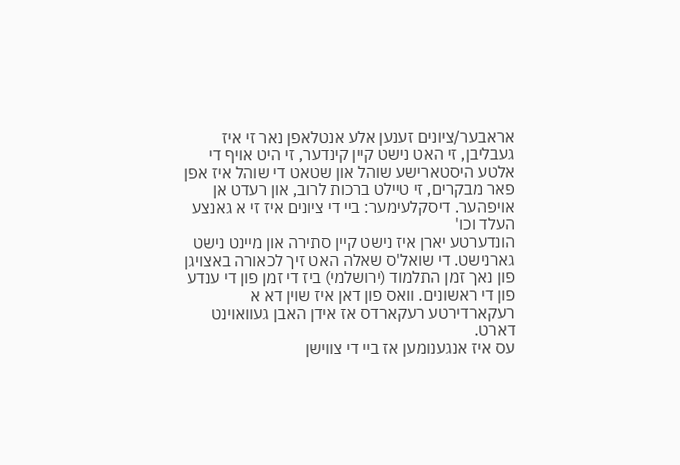אראבער/ציונים זענען אלע אנטלאפן נאר זי איז געבליבן, זי האט נישט קיין קינדער, זי היט אויף די אלטע היסטארישע שוהל און שטאט די שוהל איז אפן פאר מבקרים, זי טיילט ברכות לרוב, און רעדט אן אויפהער. דיסקלעימער: ביי די ציונים איז זי א גאנצע העלד וכו'
הונדערטע יארן איז נישט קיין סתירה און מיינט נישט גארנישט. די שואל'ס שאלה האט זיך לכאורה באצויגן פון נאך זמן התלמוד (ירושלמי) ביז די זמן פון די ענדע פון די ראשונים. וואס פון דאן איז שוין דא א רעקארדירטע רעקארדס אז אידן האבן געוואוינט דארט.
עס איז אנגענומען אז ביי די צווישן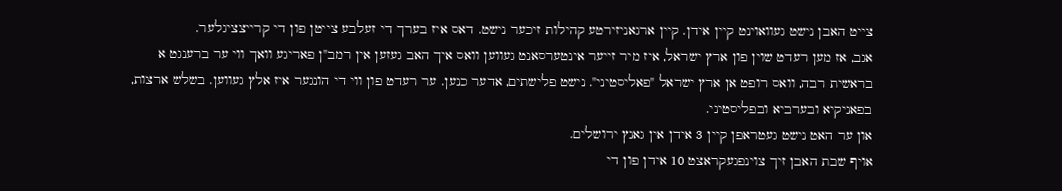צייט האבן נישט געוואוינט קיין אידן. קיין ארגאניזירטע קהילות זיכער נישט. דאס איז בערך די זעלבע צייטן פון די קרייצציגלער.
אגב, אז מען רעדט שוין פון ארץ ישראל, איז מיר זייער אינטערסאנט געווען וואס איך האב געזען אין רמב"ן פאריגע וואך ווי ער ברענגט א בראשית רבה, וואס רופט אן ארץ ישראל "פאליסטיני". נישט פלישתים, אדער כנען. ער רעדט פון ווי די הונגער איז אלץ געווען. בשלש ארצות, בפאניקיא ובערביא ובפליסטיני.
און ער האט נישט געטראפן קיין 3 אידן אין גאנץ ירושלים.
אויף שבת האבן זיך צוינפגעקראצט 10 אידן פון די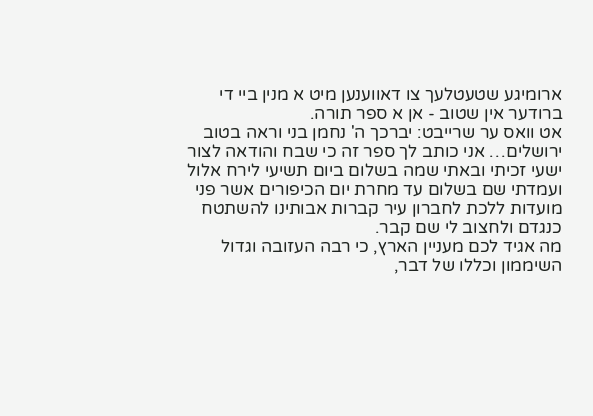ארומיגע שטעטלעך צו דאווענען מיט א מנין ביי די ברודער אין שטוב - אן א ספר תורה.
אט וואס ער שרייבט: יברכך ה' נחמן בני וראה בטוב ירושלים… אני כותב לך ספר זה כי שבח והודאה לצור ישעי זכיתי ובאתי שמה בשלום ביום תשיעי לירח אלול ועמדתי שם בשלום עד מחרת יום הכיפורים אשר פני מועדות ללכת לחברון עיר קברות אבותינו להשתטח כנגדם ולחצוב לי שם קבר.
מה אגיד לכם מעניין הארץ, כי רבה העזובה וגדול השיממון וכללו של דבר,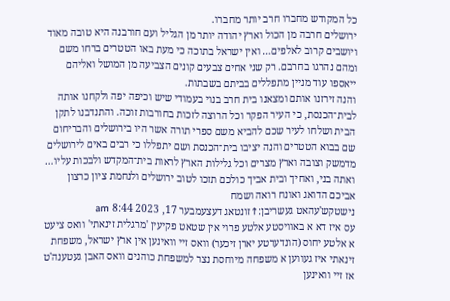כל המקודש מחברו חרב יותר מחברו.
ירושלים חרבה מן הכול וארץ יהודה יותר מן הגליל ועם חורבנה היא טובה מאוד ויושבים קרוב לאלפים… ואין ישראל בתוכה כי מעת באו הטטרים ברחו משם ומהם נהרגו בחרבם. רק שני אחים צבעים קונים הצביעה מן המושל ואליהם ייאספו עוד מניין מתפללים בביתם בשבתות.
והנה זירזנו אותם ומצאנו בית חרב בנוי בעמודי שיש וכיפה יפה ולקחנו אותה לבית־הכנסת, כי העיר הפקר וכל הרוצה לזכות בחורבות זוכה. והתנדבנו לתקן הבית ושלחו לעיר שכם להביא משם ספרי תורה אשר היו בירושלים והבריחום שם בבוא הטטרים והנה יציבו בית־הכנסת ושם יתפללו כי רבים באים לירושלים מדמשק וצובה וארץ מצרים וכל גלילות הארץ לראות בית־המקדש ולבכות עליו…
ואתה בני, ואחיך ובית אביך כולכם תזכו לטוב ירושלים ולנחמת ציון כרצון אביכם הדואג ואונח רואה ושמח
נישטקש'עהאט געשריבן:↑זונטאג דעצעמבער 17, 2023 8:44 am
עס איז דא א באוויסטע אלטע פרוי אין שטאט פקיעין 'מרגלית זינאתי' וואס ציעט א אלטע יחוס (הונדערטע יארן זיכער) וואס זיי וואינען אין ארץ ישראל, משפחת זינאתי איז געווען א משפחה מיוחסת נצר למשפחת כוהנים וואס האבן געטענה'ט אז זיי וואינען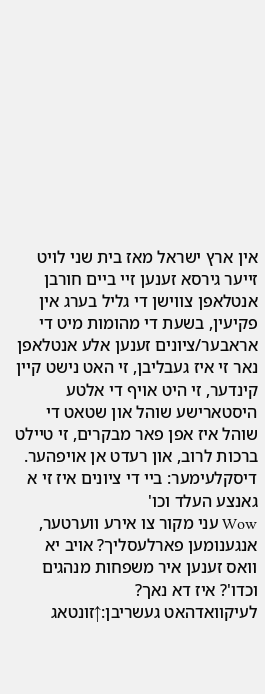אין ארץ ישראל מאז בית שני לויט זייער גירסא זענען זיי ביים חורבן אנטלאפן צווישן די גליל בערג אין פקיעין, בשעת די מהומות מיט די אראבער/ציונים זענען אלע אנטלאפן נאר זי איז געבליבן, זי האט נישט קיין קינדער, זי היט אויף די אלטע היסטארישע שוהל און שטאט די שוהל איז אפן פאר מבקרים, זי טיילט ברכות לרוב, און רעדט אן אויפהער. דיסקלעימער: ביי די ציונים איז זי א גאנצע העלד וכו'
Wow עני מקור צו אירע ווערטער, אנגענומען פארלעסליך? אויב יא וואס זענען איר משפחות מנהגים וכדו'? איז דא נאך?
לעיקוואדהאט געשריבן:↑זונטאג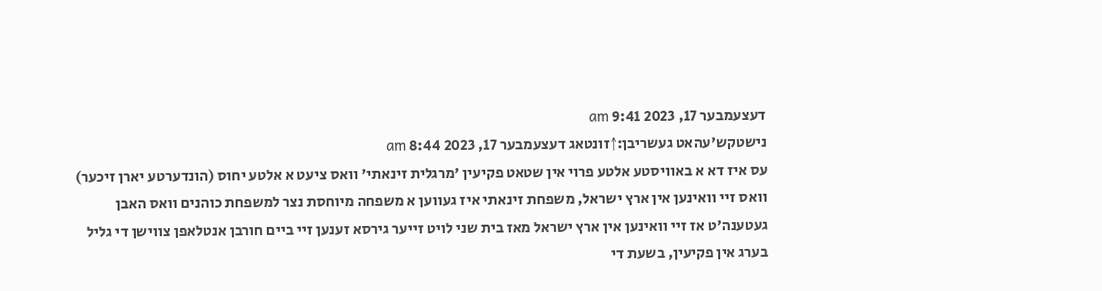דעצעמבער 17, 2023 9:41 am
נישטקש'עהאט געשריבן:↑זונטאג דעצעמבער 17, 2023 8:44 am
עס איז דא א באוויסטע אלטע פרוי אין שטאט פקיעין 'מרגלית זינאתי' וואס ציעט א אלטע יחוס (הונדערטע יארן זיכער) וואס זיי וואינען אין ארץ ישראל, משפחת זינאתי איז געווען א משפחה מיוחסת נצר למשפחת כוהנים וואס האבן געטענה'ט אז זיי וואינען אין ארץ ישראל מאז בית שני לויט זייער גירסא זענען זיי ביים חורבן אנטלאפן צווישן די גליל בערג אין פקיעין, בשעת די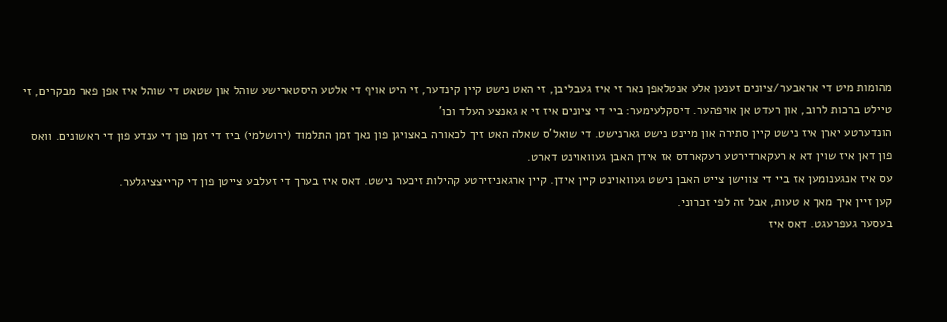מהומות מיט די אראבער/ציונים זענען אלע אנטלאפן נאר זי איז געבליבן, זי האט נישט קיין קינדער, זי היט אויף די אלטע היסטארישע שוהל און שטאט די שוהל איז אפן פאר מבקרים, זי טיילט ברכות לרוב, און רעדט אן אויפהער. דיסקלעימער: ביי די ציונים איז זי א גאנצע העלד וכו'
הונדערטע יארן איז נישט קיין סתירה און מיינט נישט גארנישט. די שואל'ס שאלה האט זיך לכאורה באצויגן פון נאך זמן התלמוד (ירושלמי) ביז די זמן פון די ענדע פון די ראשונים. וואס פון דאן איז שוין דא א רעקארדירטע רעקארדס אז אידן האבן געוואוינט דארט.
עס איז אנגענומען אז ביי די צווישן צייט האבן נישט געוואוינט קיין אידן. קיין ארגאניזירטע קהילות זיכער נישט. דאס איז בערך די זעלבע צייטן פון די קרייצציגלער.
קען זיין איך מאך א טעות, אבל זה לפי זכרוני.
בעסער געפרעגט. דאס איז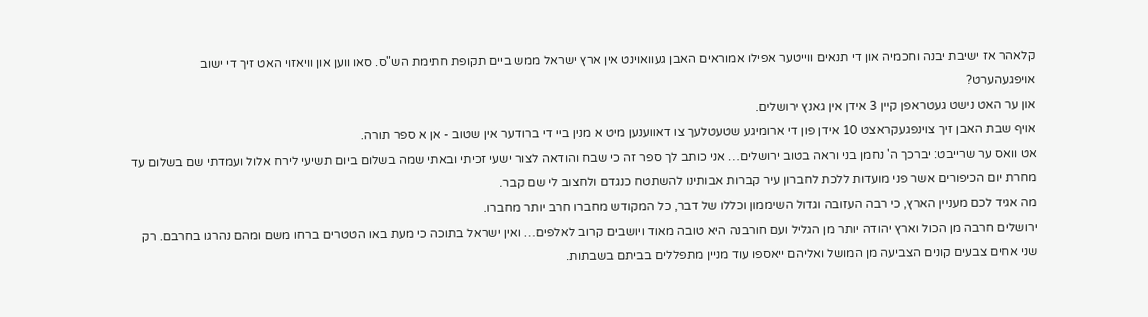קלאהר אז ישיבת יבנה וחכמיה און די תנאים ווייטער אפילו אמוראים האבן געוואוינט אין ארץ ישראל ממש ביים תקופת חתימת הש"ס. סאו ווען און וויאזוי האט זיך די ישוב אויפגעהערט?
און ער האט נישט געטראפן קיין 3 אידן אין גאנץ ירושלים.
אויף שבת האבן זיך צוינפגעקראצט 10 אידן פון די ארומיגע שטעטלעך צו דאווענען מיט א מנין ביי די ברודער אין שטוב - אן א ספר תורה.
אט וואס ער שרייבט: יברכך ה' נחמן בני וראה בטוב ירושלים… אני כותב לך ספר זה כי שבח והודאה לצור ישעי זכיתי ובאתי שמה בשלום ביום תשיעי לירח אלול ועמדתי שם בשלום עד מחרת יום הכיפורים אשר פני מועדות ללכת לחברון עיר קברות אבותינו להשתטח כנגדם ולחצוב לי שם קבר.
מה אגיד לכם מעניין הארץ, כי רבה העזובה וגדול השיממון וכללו של דבר, כל המקודש מחברו חרב יותר מחברו.
ירושלים חרבה מן הכול וארץ יהודה יותר מן הגליל ועם חורבנה היא טובה מאוד ויושבים קרוב לאלפים… ואין ישראל בתוכה כי מעת באו הטטרים ברחו משם ומהם נהרגו בחרבם. רק שני אחים צבעים קונים הצביעה מן המושל ואליהם ייאספו עוד מניין מתפללים בביתם בשבתות.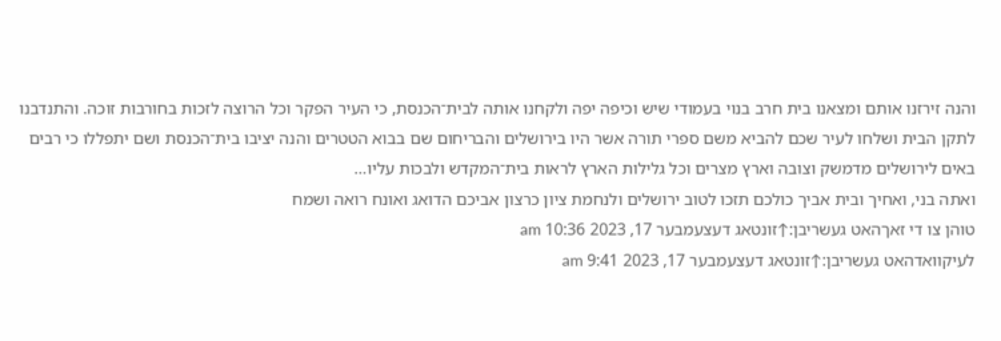והנה זירזנו אותם ומצאנו בית חרב בנוי בעמודי שיש וכיפה יפה ולקחנו אותה לבית־הכנסת, כי העיר הפקר וכל הרוצה לזכות בחורבות זוכה. והתנדבנו לתקן הבית ושלחו לעיר שכם להביא משם ספרי תורה אשר היו בירושלים והבריחום שם בבוא הטטרים והנה יציבו בית־הכנסת ושם יתפללו כי רבים באים לירושלים מדמשק וצובה וארץ מצרים וכל גלילות הארץ לראות בית־המקדש ולבכות עליו…
ואתה בני, ואחיך ובית אביך כולכם תזכו לטוב ירושלים ולנחמת ציון כרצון אביכם הדואג ואונח רואה ושמח
טוהן צו די זאךהאט געשריבן:↑זונטאג דעצעמבער 17, 2023 10:36 am
לעיקוואדהאט געשריבן:↑זונטאג דעצעמבער 17, 2023 9:41 am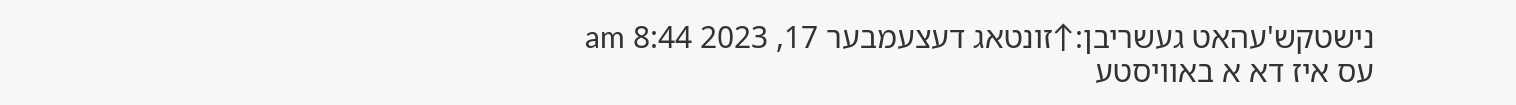נישטקש'עהאט געשריבן:↑זונטאג דעצעמבער 17, 2023 8:44 am
עס איז דא א באוויסטע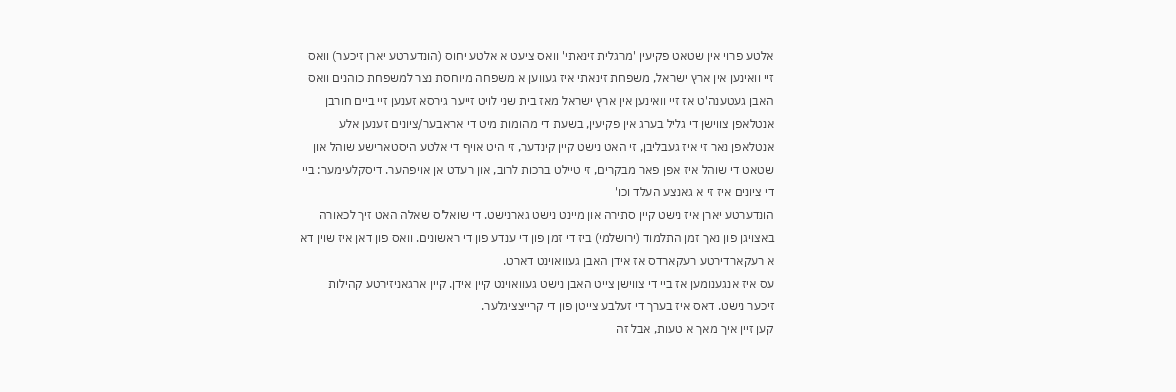אלטע פרוי אין שטאט פקיעין 'מרגלית זינאתי' וואס ציעט א אלטע יחוס (הונדערטע יארן זיכער) וואס זיי וואינען אין ארץ ישראל, משפחת זינאתי איז געווען א משפחה מיוחסת נצר למשפחת כוהנים וואס האבן געטענה'ט אז זיי וואינען אין ארץ ישראל מאז בית שני לויט זייער גירסא זענען זיי ביים חורבן אנטלאפן צווישן די גליל בערג אין פקיעין, בשעת די מהומות מיט די אראבער/ציונים זענען אלע אנטלאפן נאר זי איז געבליבן, זי האט נישט קיין קינדער, זי היט אויף די אלטע היסטארישע שוהל און שטאט די שוהל איז אפן פאר מבקרים, זי טיילט ברכות לרוב, און רעדט אן אויפהער. דיסקלעימער: ביי די ציונים איז זי א גאנצע העלד וכו'
הונדערטע יארן איז נישט קיין סתירה און מיינט נישט גארנישט. די שואל'ס שאלה האט זיך לכאורה באצויגן פון נאך זמן התלמוד (ירושלמי) ביז די זמן פון די ענדע פון די ראשונים. וואס פון דאן איז שוין דא א רעקארדירטע רעקארדס אז אידן האבן געוואוינט דארט.
עס איז אנגענומען אז ביי די צווישן צייט האבן נישט געוואוינט קיין אידן. קיין ארגאניזירטע קהילות זיכער נישט. דאס איז בערך די זעלבע צייטן פון די קרייצציגלער.
קען זיין איך מאך א טעות, אבל זה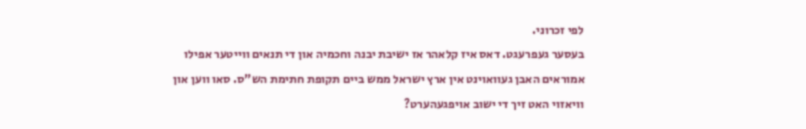לפי זכרוני.
בעסער געפרעגט. דאס איז קלאהר אז ישיבת יבנה וחכמיה און די תנאים ווייטער אפילו אמוראים האבן געוואוינט אין ארץ ישראל ממש ביים תקופת חתימת הש"ס. סאו ווען און וויאזוי האט זיך די ישוב אויפגעהערט?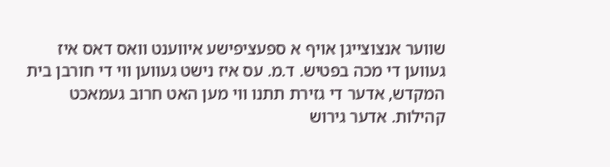שווער אנצוצייגן אויף א ספעציפישע איווענט וואס דאס איז געווען די מכה בפטיש. ד.מ. עס איז נישט געווען ווי די חורבן בית המקדש, אדער די גזירת תתנו ווי מען האט חרוב געמאכט קהילות. אדער גירוש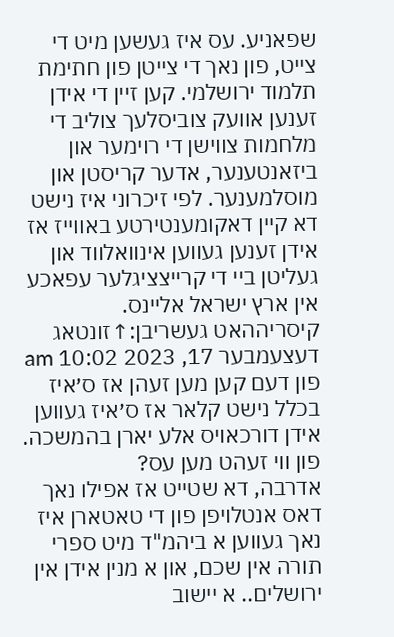שפאניע. עס איז געשען מיט די צייט, פון נאך די צייטן פון חתימת תלמוד ירושלמי. קען זיין די אידן זענען אוועק צוביסלעך צוליב די מלחמות צווישן די רוימער און ביזאנטענער, אדער קריסטן און מוסלמענער. לפי זיכרוני איז נישט דא קיין דאקומענטירטע באווייז אז אידן זענען געווען אינוואלווד און געליטן ביי די קרייצציגלער עפאכע אין ארץ ישראל אליינס.
קיסריההאט געשריבן:↑זונטאג דעצעמבער 17, 2023 10:02 am
פון דעם קען מען זעהן אז ס׳איז בכלל נישט קלאר אז ס׳איז געווען אידן דורכאויס אלע יארן בהמשכה.
פון ווי זעהט מען עס?
אדרבה, דא שטייט אז אפילו נאך דאס אנטלויפן פון די טאטארן איז נאך געווען א ביהמ"ד מיט ספרי תורה אין שכם, און א מנין אידן אין ירושלים.. א יישוב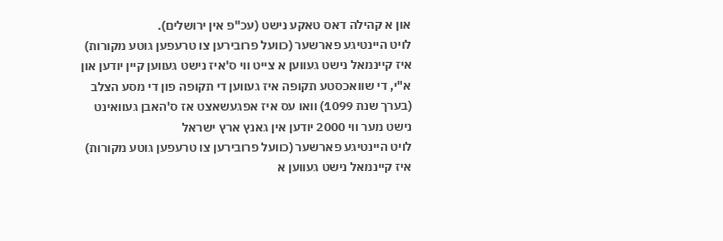און א קהילה דאס טאקע נישט (עכ"פ אין ירושלים).
לויט היינטיגע פארשער (כוועל פרובירען צו טרעפען גוטע מקורות) איז קיינמאל נישט געווען א צייט ווי ס'איז נישט געווען קיין יודען און א"י, די שוואכסטע תקופה איז געווען די תקופה פון די מסע הצלב (בערך שנת 1099) וואו עס איז אפגעשאצט אז ס'האבן געוואינט נישט מער ווי 2000 יודען אין גאנץ ארץ ישראל
לויט היינטיגע פארשער (כוועל פרובירען צו טרעפען גוטע מקורות) איז קיינמאל נישט געווען א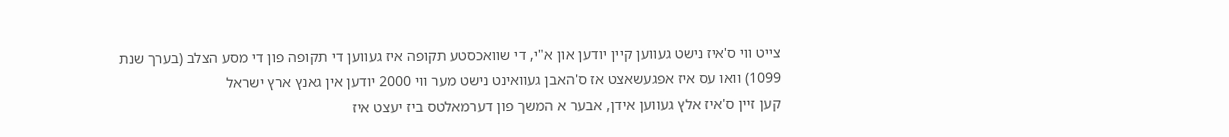צייט ווי ס'איז נישט געווען קיין יודען און א"י, די שוואכסטע תקופה איז געווען די תקופה פון די מסע הצלב (בערך שנת 1099) וואו עס איז אפגעשאצט אז ס'האבן געוואינט נישט מער ווי 2000 יודען אין גאנץ ארץ ישראל
קען זיין ס'איז אלץ געווען אידן, אבער א המשך פון דערמאלטס ביז יעצט איז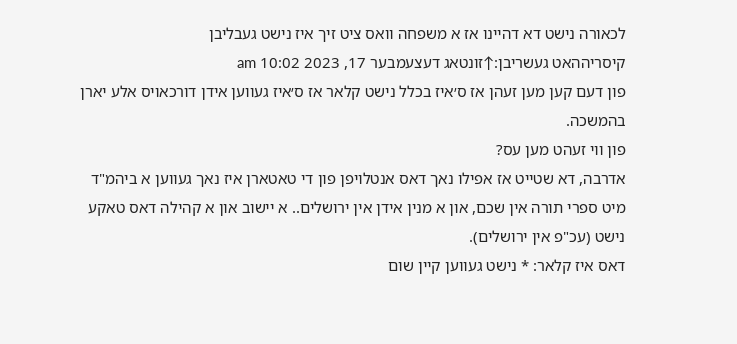לכאורה נישט דא דהיינו אז א משפחה וואס ציט זיך איז נישט געבליבן
קיסריההאט געשריבן:↑זונטאג דעצעמבער 17, 2023 10:02 am
פון דעם קען מען זעהן אז ס׳איז בכלל נישט קלאר אז ס׳איז געווען אידן דורכאויס אלע יארן בהמשכה.
פון ווי זעהט מען עס?
אדרבה, דא שטייט אז אפילו נאך דאס אנטלויפן פון די טאטארן איז נאך געווען א ביהמ"ד מיט ספרי תורה אין שכם, און א מנין אידן אין ירושלים.. א יישוב און א קהילה דאס טאקע נישט (עכ"פ אין ירושלים).
דאס איז קלאר: * נישט געווען קיין שום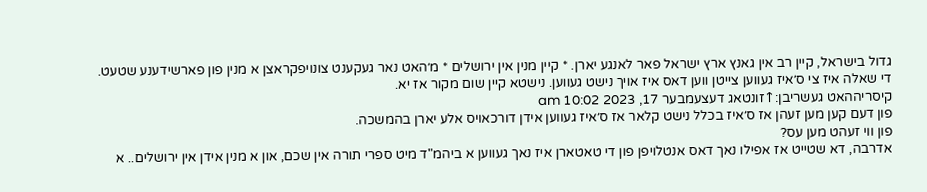גדול בישראל, קיין רב אין גאנץ ארץ ישראל פאר לאנגע יארן. * קיין מנין אין ירושלים * מ׳האט נאר געקענט צונויפקראצן א מנין פון פארשידענע שטעט.
די שאלה איז צי ס׳איז געווען צייטן ווען דאס איז אויך נישט געווען. נישטא קיין שום מקור אז יא.
קיסריההאט געשריבן:↑זונטאג דעצעמבער 17, 2023 10:02 am
פון דעם קען מען זעהן אז ס׳איז בכלל נישט קלאר אז ס׳איז געווען אידן דורכאויס אלע יארן בהמשכה.
פון ווי זעהט מען עס?
אדרבה, דא שטייט אז אפילו נאך דאס אנטלויפן פון די טאטארן איז נאך געווען א ביהמ"ד מיט ספרי תורה אין שכם, און א מנין אידן אין ירושלים.. א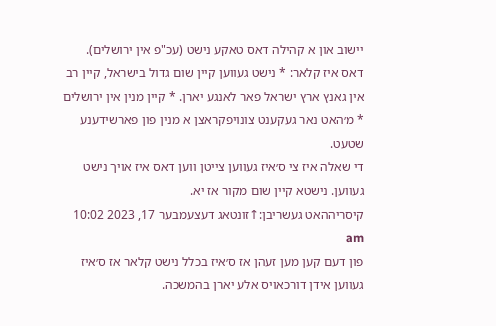יישוב און א קהילה דאס טאקע נישט (עכ"פ אין ירושלים).
דאס איז קלאר: * נישט געווען קיין שום גדול בישראל, קיין רב אין גאנץ ארץ ישראל פאר לאנגע יארן. * קיין מנין אין ירושלים * מ׳האט נאר געקענט צונויפקראצן א מנין פון פארשידענע שטעט.
די שאלה איז צי ס׳איז געווען צייטן ווען דאס איז אויך נישט געווען. נישטא קיין שום מקור אז יא.
קיסריההאט געשריבן:↑זונטאג דעצעמבער 17, 2023 10:02 am
פון דעם קען מען זעהן אז ס׳איז בכלל נישט קלאר אז ס׳איז געווען אידן דורכאויס אלע יארן בהמשכה.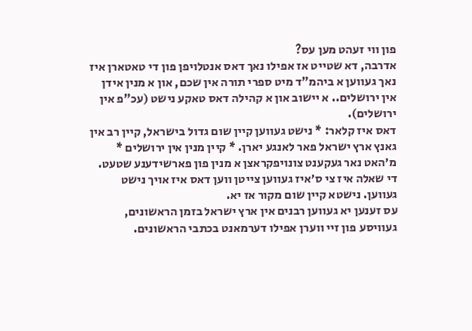פון ווי זעהט מען עס?
אדרבה, דא שטייט אז אפילו נאך דאס אנטלויפן פון די טאטארן איז נאך געווען א ביהמ"ד מיט ספרי תורה אין שכם, און א מנין אידן אין ירושלים.. א יישוב און א קהילה דאס טאקע נישט (עכ"פ אין ירושלים).
דאס איז קלאר: * נישט געווען קיין שום גדול בישראל, קיין רב אין גאנץ ארץ ישראל פאר לאנגע יארן. * קיין מנין אין ירושלים * מ׳האט נאר געקענט צונויפקראצן א מנין פון פארשידענע שטעט.
די שאלה איז צי ס׳איז געווען צייטן ווען דאס איז אויך נישט געווען. נישטא קיין שום מקור אז יא.
עס זענען יא געווען רבנים אין ארץ ישראל בזמן הראשונים, געוויסע פון זיי ווערן אפילו דערמאנט בכתבי הראשונים.